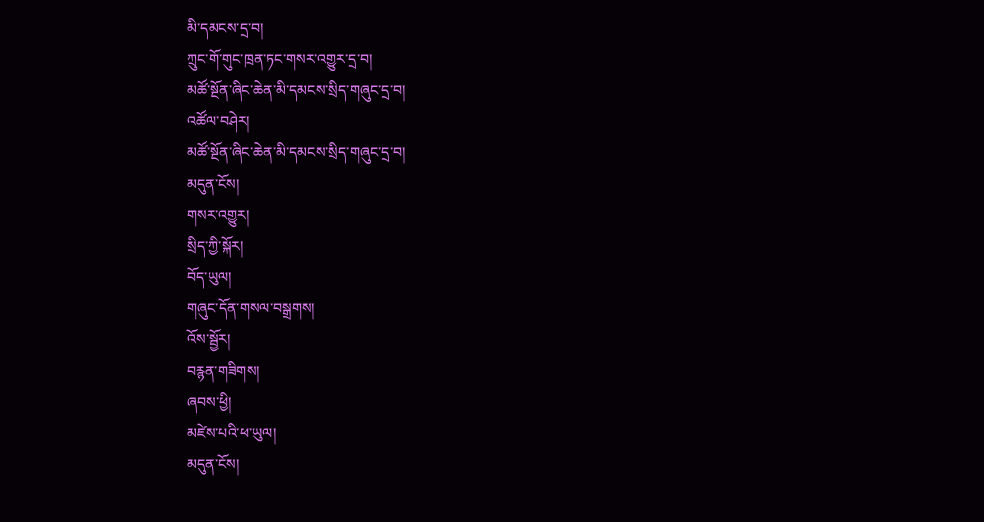མི་དམངས་དྲ་བ།
ཀྲུང་གོ་གུང་ཁྲན་ཏང་གསར་འགྱུར་དྲ་བ།
མཚོ་སྔོན་ཞིང་ཆེན་མི་དམངས་སྲིད་གཞུང་དྲ་བ།
འཚོལ་བཤེར།
མཚོ་སྔོན་ཞིང་ཆེན་མི་དམངས་སྲིད་གཞུང་དྲ་བ།
མདུན་ངོས།
གསར་འགྱུར།
སྲིད་ཀྱི་སྐོར།
བོད་ཡུལ།
གཞུང་དོན་གསལ་བསྒྲགས།
འོས་སྦྱོར།
བརྙན་གཟིགས།
ཞབས་ཕྱི།
མཛེས་པའི་ཕ་ཡུལ།
མདུན་ངོས།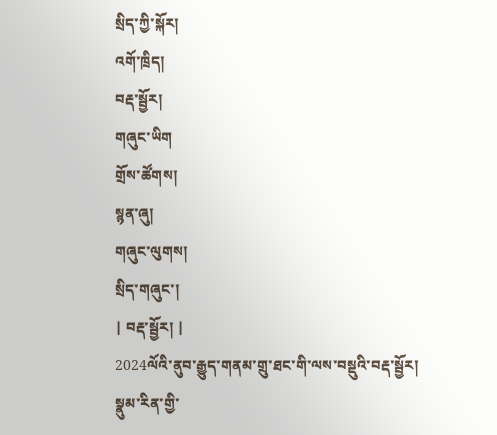སྲིད་ཀྱི་སྐོར།
འགོ་ཁྲིད།
བརྡ་སྦྱོར།
གཞུང་ཡིག
གྲོས་ཚོགས།
སྙན་ཞུ།
གཞུང་ལུགས།
སྲིད་གཞུང་།
| བརྡ་སྦྱོར། |
2024ལོའི་ནུབ་རྒྱུད་གནམ་གྲུ་ཐང་གི་ལས་བསྡུའི་བརྡ་སྦྱོར།
སྣུམ་རིན་གྱི་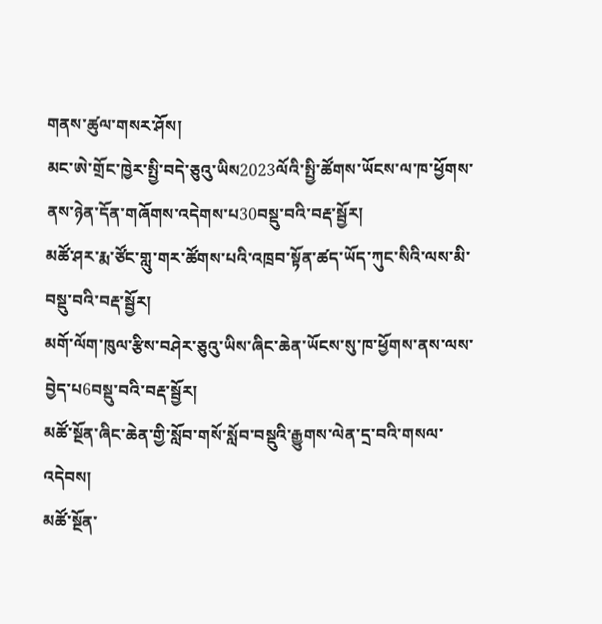གནས་ཚུལ་གསར་ཤོས།
མང་ཨེ་གྲོང་ཁྱེར་སྤྱི་བདེ་ཅུའུ་ཡིས2023ལོའི་སྤྱི་ཚོགས་ཡོངས་ལ་ཁ་ཕྱོགས་ནས་ཉེན་དོན་གཞོགས་འདེགས་པ30བསྡུ་བའི་བརྡ་སྦྱོར།
མཚོ་ཤར་རྨ་ཙོང་གླུ་གར་ཚོགས་པའི་འཁྲབ་སྟོན་ཚད་ཡོད་ཀུང་སིའི་ལས་མི་བསྡུ་བའི་བརྡ་སྦྱོར།
མགོ་ལོག་ཁུལ་རྩིས་བཤེར་ཅུའུ་ཡིས་ཞིང་ཆེན་ཡོངས་སུ་ཁ་ཕྱོགས་ནས་ལས་བྱེད་པ6བསྡུ་བའི་བརྡ་སྦྱོར།
མཚོ་སྔོན་ཞིང་ཆེན་གྱི་སློབ་གསོ་སློབ་བསྡུའི་རྒྱུགས་ལེན་དྲ་བའི་གསལ་འདེབས།
མཚོ་སྔོན་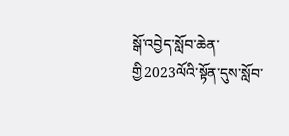སྒོ་འབྱེད་སློབ་ཆེན་གྱི2023ལོའི་སྟོན་དུས་སློབ་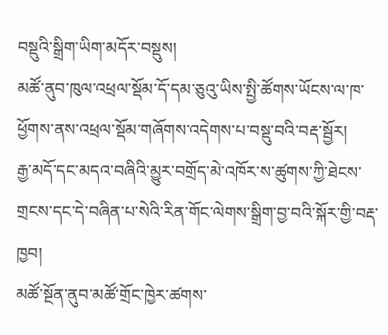བསྡུའི་སྒྲིག་ཡིག་མདོར་བསྡུས།
མཚོ་ནུབ་ཁུལ་འཕྲལ་སྡོམ་དོ་དམ་ཅུའུ་ཡིས་སྤྱི་ཚོགས་ཡོངས་ལ་ཁ་ཕྱོགས་ནས་འཕྲལ་སྡོམ་གཞོགས་འདེགས་པ་བསྡུ་བའི་བརྡ་སྦྱོར།
རྒྱ་མདོ་དང་མདའ་བཞིའི་མྱུར་བགྲོད་མེ་འཁོར་ས་ཚུགས་ཀྱི་ཐེངས་གྲངས་དང་དེ་བཞིན་པ་སེའི་རིན་གོང་ལེགས་སྒྲིག་བྱ་བའི་སྐོར་གྱི་བརྡ་ཁྱབ།
མཚོ་སྔོན་ནུབ་མཚོ་གྲོང་ཁྱེར་ཚགས་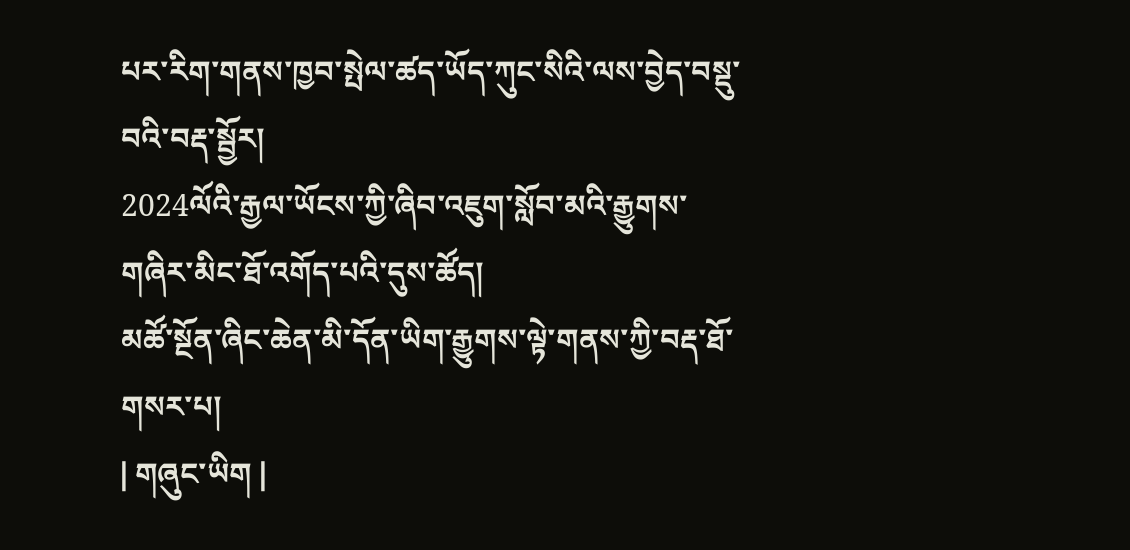པར་རིག་གནས་ཁྱབ་སྤེལ་ཚད་ཡོད་ཀུང་སིའི་ལས་བྱེད་བསྡུ་བའི་བརྡ་སྦྱོར།
2024ལོའི་རྒྱལ་ཡོངས་ཀྱི་ཞིབ་འཇུག་སློབ་མའི་རྒྱུགས་གཞིར་མིང་ཐོ་འགོད་པའི་དུས་ཚོད།
མཚོ་སྔོན་ཞིང་ཆེན་མི་དོན་ཡིག་རྒྱུགས་ལྟེ་གནས་ཀྱི་བརྡ་ཐོ་གསར་པ།
| གཞུང་ཡིག |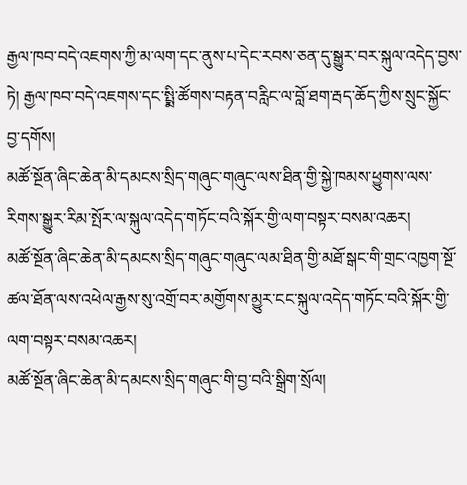རྒྱལ་ཁབ་བདེ་འཇགས་ཀྱི་མ་ལག་དང་ནུས་པ་དེང་རབས་ཅན་དུ་སྒྱུར་བར་སྐུལ་འདེད་བྱས་ཏེ། རྒྱལ་ཁབ་བདེ་འཇགས་དང་སྤྨི་ཚོགས་བརྟན་བརླིང་ལ་བློ་ཐག་རྦད་ཆོད་ཀྱིས་སྲུང་སྐྱོང་བྱ་དགོས།
མཚོ་སྔོན་ཞིང་ཆེན་མི་དམངས་སྲིད་གཞུང་གཞུང་ལས་ཐིན་གྱི་སྐྱེ་ཁམས་ཕྱུགས་ལས་རིགས་སྒྱུར་རིམ་སྤོར་ལ་སྐུལ་འདེད་གཏོང་བའི་སྐོར་གྱི་ལག་བསྟར་བསམ་འཆར།
མཚོ་སྔོན་ཞིང་ཆེན་མི་དམངས་སྲིད་གཞུང་གཞུང་ལམ་ཐིན་གྱི་མཐོ་སྒང་གི་གྲང་འཁྱག་སྔོ་ཚལ་ཐོན་ལས་འཕེལ་རྒྱས་སུ་འགྲོ་བར་མགྱོགས་མྱུར་ངང་སྐུལ་འདེད་གཏོང་བའི་སྐོར་གྱི་ལག་བསྟར་བསམ་འཆར།
མཚོ་སྔོན་ཞིང་ཆེན་མི་དམངས་སྲིད་གཞུང་གི་བྱ་བའི་སྒྲིག་སྲོལ།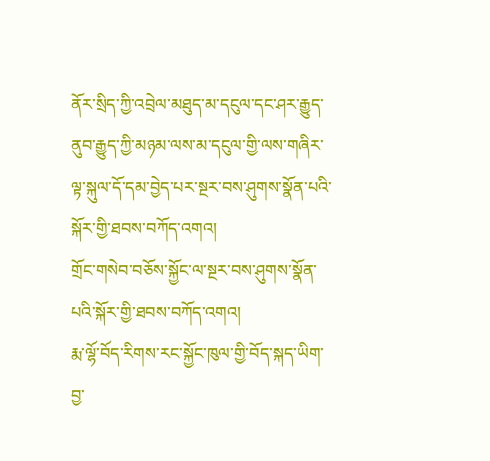ནོར་སྲིད་ཀྱི་འབྲེལ་མཐུད་མ་དངུལ་དང་ཤར་རྒྱུད་ནུབ་རྒྱུད་ཀྱི་མཉམ་ལས་མ་དངུལ་གྱི་ལས་གཞིར་ལྟ་སྐུལ་དོ་དམ་བྱེད་པར་སྔར་བས་ཤུགས་སྣོན་པའི་སྐོར་གྱི་ཐབས་བཀོད་འགའ།
གྲོང་གསེབ་བཅོས་སྐྱོང་ལ་སྔར་བས་ཤུགས་སྣོན་པའི་སྐོར་གྱི་ཐབས་བཀོད་འགའ།
རྨ་ལྷོ་བོད་རིགས་རང་སྐྱོང་ཁུལ་གྱི་བོད་སྐད་ཡིག་བྱ་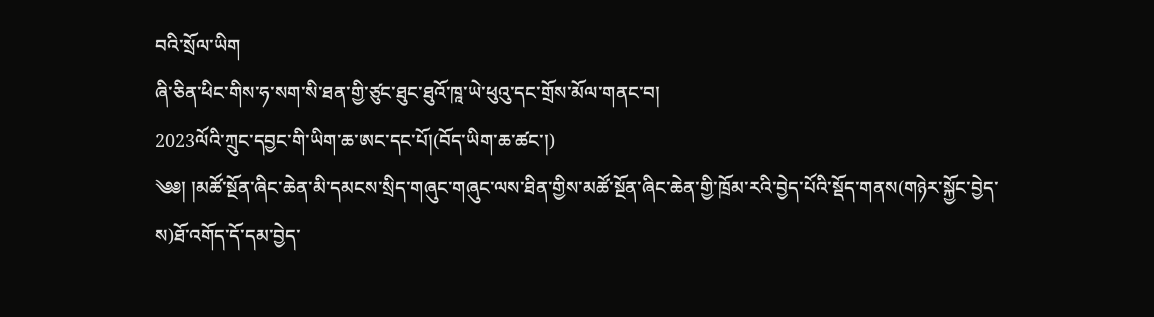བའི་སྲོལ་ཡིག
ཞི་ཅིན་ཕིང་གིས་ཧ་སག་སི་ཐན་གྱི་ཙུང་ཐུང་ཐུའོ་ཁཱ་ཡེ་ཕུའུ་དང་གྲོས་མོལ་གནང་བ།
2023ལོའི་ཀྲུང་དབྱང་གི་ཡིག་ཆ་ཨང་དང་པོ།(བོད་ཡིག་ཆ་ཚང་།)
༄༅། །མཚོ་སྔོན་ཞིང་ཆེན་མི་དམངས་སྲིད་གཞུང་གཞུང་ལས་ཐིན་གྱིས་མཚོ་སྔོན་ཞིང་ཆེན་གྱི་ཁྲོམ་རའི་བྱེད་པོའི་སྡོད་གནས(གཉེར་སྐྱོང་བྱེད་ས)ཐོ་འགོད་དོ་དམ་བྱེད་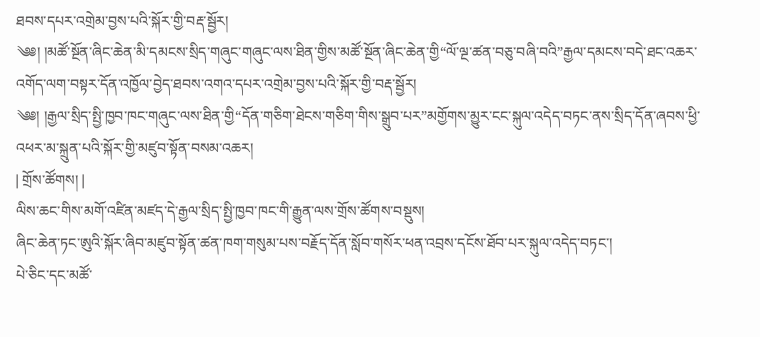ཐབས་དཔར་འགྲེམ་བྱས་པའི་སྐོར་གྱི་བརྡ་སྦྱོར།
༄༅། །མཚོ་སྔོན་ཞིང་ཆེན་མི་དམངས་སྲིད་གཞུང་གཞུང་ལས་ཐིན་གྱིས་མཚོ་སྔོན་ཞིང་ཆེན་གྱི“ལོ་ལྔ་ཚན་བཅུ་བཞི་བའི”རྒྱལ་དམངས་བདེ་ཐང་འཆར་འགོད་ལག་བསྟར་དོན་འཁྱོལ་བྱེད་ཐབས་འགའ་དཔར་འགྲེམ་བྱས་པའི་སྐོར་གྱི་བརྡ་སྦྱོར།
༄༅། །རྒྱལ་སྲིད་སྤྱི་ཁྱབ་ཁང་གཞུང་ལས་ཐིན་གྱི“དོན་གཅིག་ཐེངས་གཅིག་གིས་སྒྲུབ་པར”མགྱོགས་མྱུར་ངང་སྐུལ་འདེད་བཏང་ནས་སྲིད་དོན་ཞབས་ཕྱི་འཕར་མ་སྐྲུན་པའི་སྐོར་གྱི་མཛུབ་སྟོན་བསམ་འཆར།
| གྲོས་ཚོགས། |
ལིས་ཆང་གིས་མགོ་འཛིན་མཛད་དེ་རྒྱལ་སྲིད་སྤྱི་ཁྱབ་ཁང་གི་རྒྱུན་ལས་གྲོས་ཚོགས་བསྡུས།
ཞིང་ཆེན་ཏང་ཨུའི་སྐོར་ཞིབ་མཛུབ་སྟོན་ཚན་ཁག་གསུམ་པས་བརྗོད་དོན་སློབ་གསོར་ཕན་འབྲས་དངོས་ཐོབ་པར་སྐུལ་འདེད་བཏང་།
པེ་ཅིང་དང་མཚོ་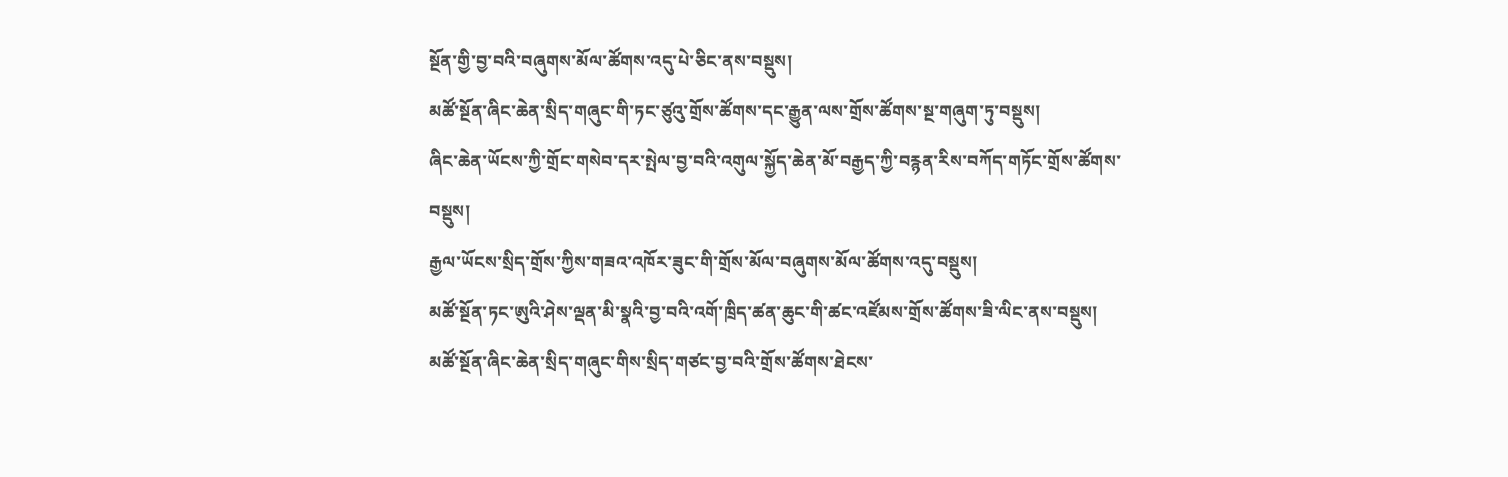སྔོན་གྱི་བྱ་བའི་བཞུགས་མོལ་ཚོགས་འདུ་པེ་ཅིང་ནས་བསྡུས།
མཚོ་སྔོན་ཞིང་ཆེན་སྲིད་གཞུང་གི་ཏང་ཙུའུ་གྲོས་ཚོགས་དང་རྒྱུན་ལས་གྲོས་ཚོགས་སྔ་གཞུག་ཏུ་བསྡུས།
ཞིང་ཆེན་ཡོངས་ཀྱི་གྲོང་གསེབ་དར་སྤེལ་བྱ་བའི་འགུལ་སྐྱོད་ཆེན་མོ་བརྒྱད་ཀྱི་བརྙན་རིས་བཀོད་གཏོང་གྲོས་ཚོགས་བསྡུས།
རྒྱལ་ཡོངས་སྲིད་གྲོས་ཀྱིས་གཟའ་འཁོར་ཟུང་གི་གྲོས་མོལ་བཞུགས་མོལ་ཚོགས་འདུ་བསྡུས།
མཚོ་སྔོན་ཏང་ཨུའི་ཤེས་ལྡན་མི་སྣའི་བྱ་བའི་འགོ་ཁྲིད་ཚན་ཆུང་གི་ཚང་འཛོམས་གྲོས་ཚོགས་ཟི་ལིང་ནས་བསྡུས།
མཚོ་སྔོན་ཞིང་ཆེན་སྲིད་གཞུང་གིས་སྲིད་གཙང་བྱ་བའི་གྲོས་ཚོགས་ཐེངས་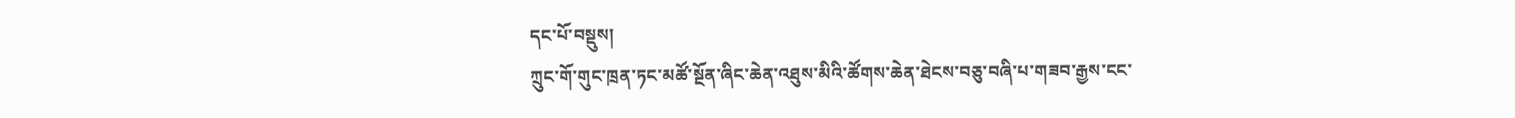དང་པོ་བསྡུས།
ཀྲུང་གོ་གུང་ཁྲན་ཏང་མཚོ་སྔོན་ཞིང་ཆེན་འཐུས་མིའི་ཚོགས་ཆེན་ཐེངས་བཅུ་བཞི་པ་གཟབ་རྒྱས་ངང་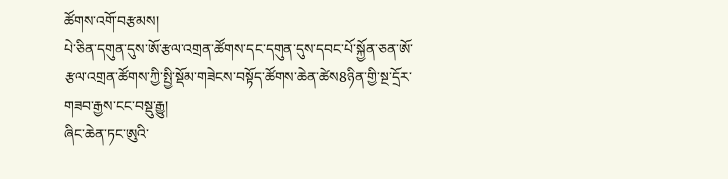ཚོགས་འགོ་བརྩམས།
པེ་ཅིན་དགུན་དུས་ཨོ་རྩལ་འགྲན་ཚོགས་དང་དགུན་དུས་དབང་པོ་སྐྱོན་ཅན་ཨོ་རྩལ་འགྲན་ཚོགས་ཀྱི་སྤྱི་སྡོམ་གཟེངས་བསྟོད་ཚོགས་ཆེན་ཚེས8ཉིན་གྱི་སྔ་དྲོར་གཟབ་རྒྱས་ངང་བསྡུ་རྒྱུ།
ཞིང་ཆེན་ཏང་ཨུའི་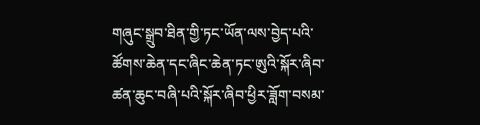གཞུང་སྒྲུབ་ཐིན་གྱི་ཏང་ཡོན་ལས་བྱེད་པའི་ཚོགས་ཆེན་དང་ཞིང་ཆེན་ཏང་ཨུའི་སྐོར་ཞིབ་ཚན་ཆུང་བཞི་པའི་སྐོར་ཞིབ་ཕྱིར་ཟློག་བསམ་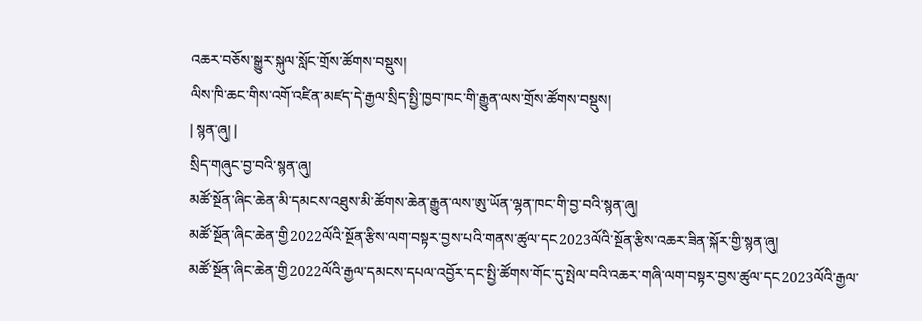འཆར་བཅོས་སྒྱུར་སྐུལ་སློང་གྲོས་ཚོགས་བསྡུས།
ལིས་ཁི་ཆང་གིས་འགོ་འཛིན་མཛད་དེ་རྒྱལ་སྲིད་སྤྱི་ཁྱབ་ཁང་གི་རྒྱུན་ལས་གྲོས་ཚོགས་བསྡུས།
| སྙན་ཞུ། |
སྲིད་གཞུང་བྱ་བའི་སྙན་ཞུ།
མཚོ་སྔོན་ཞིང་ཆེན་མི་དམངས་འཐུས་མི་ཚོགས་ཆེན་རྒྱུན་ལས་ཨུ་ཡོན་ལྷན་ཁང་གི་བྱ་བའི་སྙན་ཞུ།
མཚོ་སྔོན་ཞིང་ཆེན་གྱི2022ལོའི་སྔོན་རྩིས་ལག་བསྟར་བྱས་པའི་གནས་ཚུལ་དང2023ལོའི་སྔོན་རྩིས་འཆར་ཟིན་སྐོར་གྱི་སྙན་ཞུ།
མཚོ་སྔོན་ཞིང་ཆེན་གྱི2022ལོའི་རྒྱལ་དམངས་དཔལ་འབྱོར་དང་སྤྱི་ཚོགས་གོང་དུ་སྤེལ་བའི་འཆར་གཞི་ལག་བསྟར་བྱས་ཚུལ་དང2023ལོའི་རྒྱལ་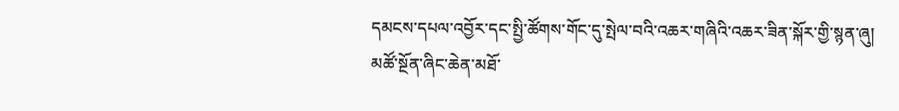དམངས་དཔལ་འབྱོར་དང་སྤྱི་ཚོགས་གོང་དུ་སྤེལ་བའི་འཆར་གཞིའི་འཆར་ཟིན་སྐོར་གྱི་སྙན་ཞུ།
མཚོ་སྔོན་ཞིང་ཆེན་མཐོ་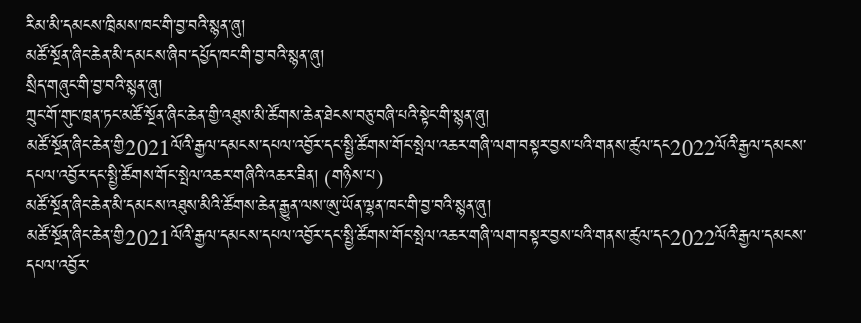རིམ་མི་དམངས་ཁྲིམས་ཁང་གི་བྱ་བའི་སྙན་ཞུ།
མཚོ་སྔོན་ཞིང་ཆེན་མི་དམངས་ཞིབ་དཔྱོད་ཁང་གི་བྱ་བའི་སྙན་ཞུ།
སྲིད་གཞུང་གི་བྱ་བའི་སྙན་ཞུ།
ཀྲུང་གོ་གུང་ཁྲན་ཏང་མཚོ་སྔོན་ཞིང་ཆེན་གྱི་འཐུས་མི་ཚོགས་ཆེན་ཐེངས་བཅུ་བཞི་པའི་སྟེང་གི་སྙན་ཞུ།
མཚོ་སྔོན་ཞིང་ཆེན་གྱི2021ལོའི་རྒྱལ་དམངས་དཔལ་འབྱོར་དང་སྤྱི་ཚོགས་གོང་སྤེལ་འཆར་གཞི་ལག་བསྟར་བྱས་པའི་གནས་ཚུལ་དང2022ལོའི་རྒྱལ་དམངས་དཔལ་འབྱོར་དང་སྤྱི་ཚོགས་གོང་སྤེལ་འཆར་གཞིའི་འཆར་ཟིན། (གཉིས་པ)
མཚོ་སྔོན་ཞིང་ཆེན་མི་དམངས་འཐུས་མིའི་ཚོགས་ཆེན་རྒྱུན་ལས་ཨུ་ཡོན་ལྷན་ཁང་གི་བྱ་བའི་སྙན་ཞུ།
མཚོ་སྔོན་ཞིང་ཆེན་གྱི2021ལོའི་རྒྱལ་དམངས་དཔལ་འབྱོར་དང་སྤྱི་ཚོགས་གོང་སྤེལ་འཆར་གཞི་ལག་བསྟར་བྱས་པའི་གནས་ཚུལ་དང2022ལོའི་རྒྱལ་དམངས་དཔལ་འབྱོར་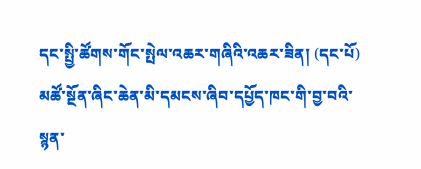དང་སྤྱི་ཚོགས་གོང་སྤེལ་འཆར་གཞིའི་འཆར་ཟིན། (དང་པོ)
མཚོ་སྔོན་ཞིང་ཆེན་མི་དམངས་ཞིབ་དཔྱོད་ཁང་གི་བྱ་བའི་སྙན་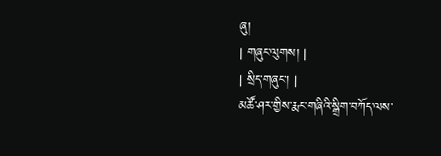ཞུ།
| གཞུང་ལུགས། |
| སྲིད་གཞུང་། |
མཚོ་ཤར་གྱིས་རྨང་གཞིའི་སྒྲིག་བཀོད་ལས་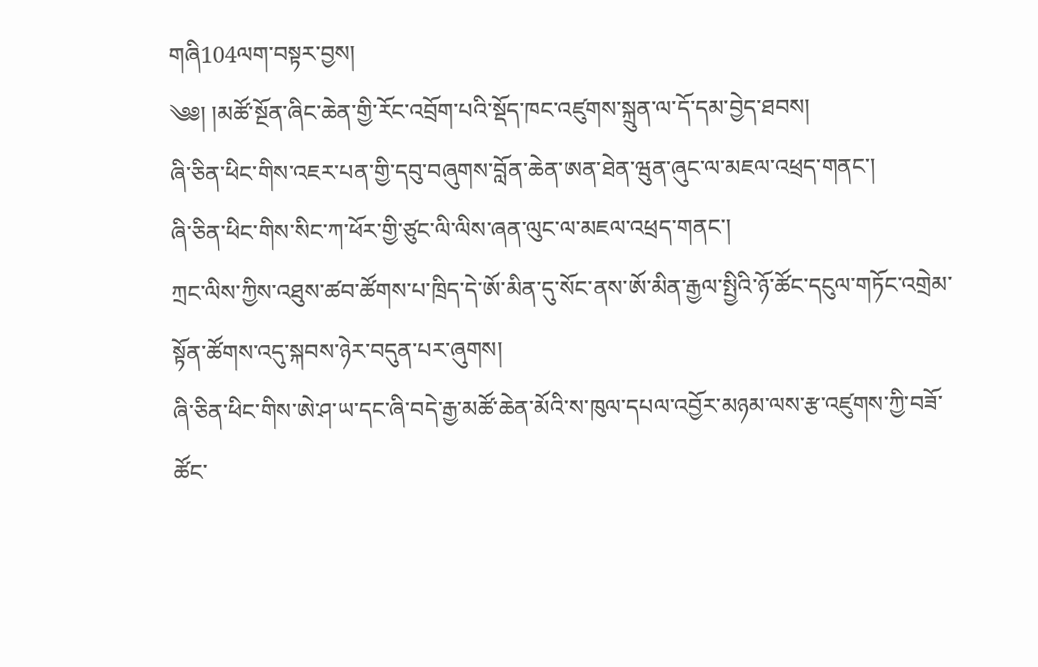གཞི104ལག་བསྟར་བྱས།
༄༅། །མཚོ་སྔོན་ཞིང་ཆེན་གྱི་རོང་འབྲོག་པའི་སྡོད་ཁང་འཛུགས་སྐྲུན་ལ་དོ་དམ་བྱེད་ཐབས།
ཞི་ཅིན་ཕིང་གིས་འཇར་པན་གྱི་དབུ་བཞུགས་བློན་ཆེན་ཨན་ཐེན་ཝུན་ཞུང་ལ་མཇལ་འཕྲད་གནང་།
ཞི་ཅིན་ཕིང་གིས་སིང་ཀ་ཕོར་གྱི་ཙུང་ལི་ལིས་ཞན་ལུང་ལ་མཇལ་འཕྲད་གནང་།
ཀྲང་ལིས་ཀྱིས་འཐུས་ཚབ་ཚོགས་པ་ཁྲིད་དེ་ཨོ་མིན་དུ་སོང་ནས་ཨོ་མིན་རྒྱལ་སྤྱིའི་ཉོ་ཚོང་དངུལ་གཏོང་འགྲེམ་སྟོན་ཚོགས་འདུ་སྐབས་ཉེར་བདུན་པར་ཞུགས།
ཞི་ཅིན་ཕིང་གིས་ཨེ་ཤ་ཡ་དང་ཞི་བདེ་རྒྱ་མཚོ་ཆེན་མོའི་ས་ཁུལ་དཔལ་འབྱོར་མཉམ་ལས་རྩ་འཛུགས་ཀྱི་བཟོ་ཚོང་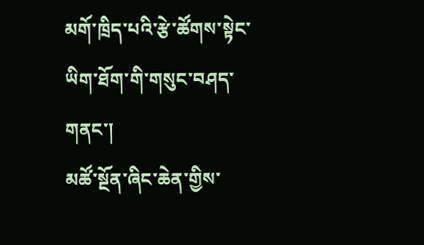མགོ་ཁྲིད་པའི་རྩེ་ཚོགས་སྟེང་ཡིག་ཐོག་གི་གསུང་བཤད་གནང་།
མཚོ་སྔོན་ཞིང་ཆེན་གྱིས་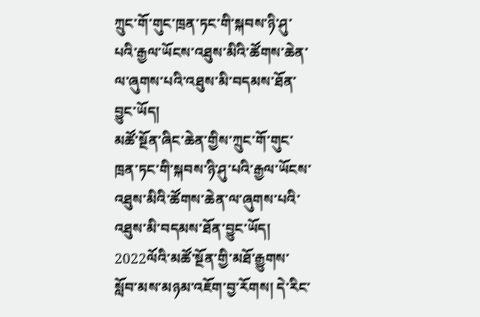ཀྲུང་གོ་གུང་ཁྲན་ཏང་གི་སྐབས་ཉི་ཤུ་པའི་རྒྱལ་ཡོངས་འཐུས་མིའི་ཚོགས་ཆེན་ལ་ཞུགས་པའི་འཐུས་མི་བདམས་ཐོན་བྱུང་ཡོད།
མཚོ་སྔོན་ཞིང་ཆེན་གྱིས་ཀྲུང་གོ་གུང་ཁྲན་ཏང་གི་སྐབས་ཉི་ཤུ་པའི་རྒྱལ་ཡོངས་འཐུས་མིའི་ཚོགས་ཆེན་ལ་ཞུགས་པའི་འཐུས་མི་བདམས་ཐོན་བྱུང་ཡོད།
2022ལོའི་མཚོ་སྔོན་གྱི་མཐོ་རྒྱུགས་སློབ་མས་མཉམ་འཇོག་བྱ་རོགས། དེ་རིང་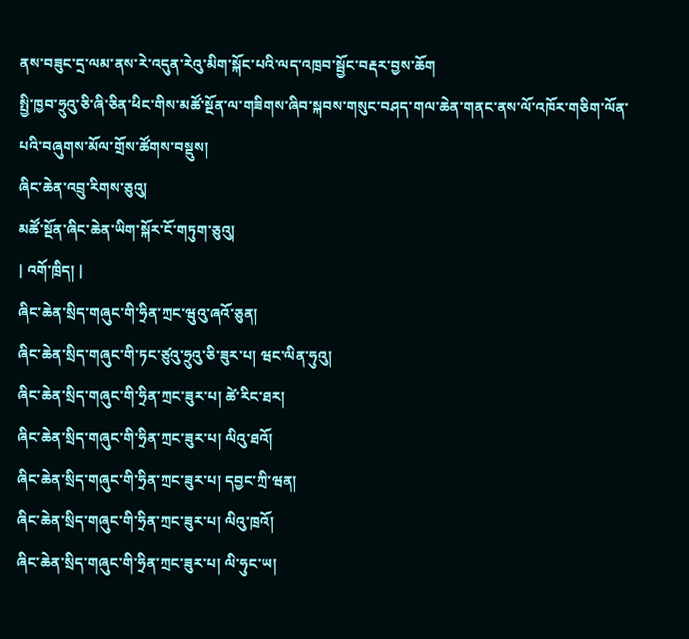ནས་བཟུང་དྲ་ལམ་ནས་རེ་འདུན་རེའུ་མིག་སྐོང་པའི་ལད་འཁྲབ་སྦྱོང་བརྡར་བྱས་ཆོག
སྤྱི་ཁྱབ་ཧྲུའུ་ཅི་ཞི་ཅིན་ཕིང་གིས་མཚོ་སྔོན་ལ་གཟིགས་ཞིབ་སྐབས་གསུང་བཤད་གལ་ཆེན་གནང་ནས་ལོ་འཁོར་གཅིག་ལོན་པའི་བཞུགས་མོལ་གྲོས་ཚོགས་བསྡུས།
ཞིང་ཆེན་འབྲུ་རིགས་ཅུའུ།
མཚོ་སྔོན་ཞིང་ཆེན་ཡིག་སྐོར་ངོ་གཏུག་ཅུའུ།
| འགོ་ཁྲིད། |
ཞིང་ཆེན་སྲིད་གཞུང་གི་ཧྲིན་ཀྲང་ཝུའུ་ཞའོ་ཅུན།
ཞིང་ཆེན་སྲིད་གཞུང་གི་ཏང་ཙུའུ་ཧྲུའུ་ཅི་ཟུར་པ། ཝང་ལིན་ཧུའུ།
ཞིང་ཆེན་སྲིད་གཞུང་གི་ཧྲིན་ཀྲང་ཟུར་པ། ཚེ་རིང་ཐར།
ཞིང་ཆེན་སྲིད་གཞུང་གི་ཧྲིན་ཀྲང་ཟུར་པ། ལིའུ་ཐའོ།
ཞིང་ཆེན་སྲིད་གཞུང་གི་ཧྲིན་ཀྲང་ཟུར་པ། དབྱང་ཀྲི་ཝན།
ཞིང་ཆེན་སྲིད་གཞུང་གི་ཧྲིན་ཀྲང་ཟུར་པ། ལིའུ་ཁྲའོ།
ཞིང་ཆེན་སྲིད་གཞུང་གི་ཧྲིན་ཀྲང་ཟུར་པ། ལི་ཧུང་ཡ།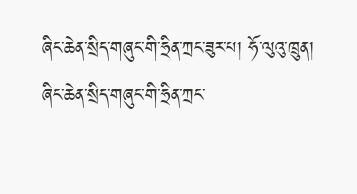ཞིང་ཆེན་སྲིད་གཞུང་གི་ཧྲིན་ཀྲང་ཟུར་པ། ཧོ་ལུའུ་ཁྲུན།
ཞིང་ཆེན་སྲིད་གཞུང་གི་ཧྲིན་ཀྲང་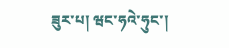ཟུར་པ། ཝང་ཧའེ་ཧུང་།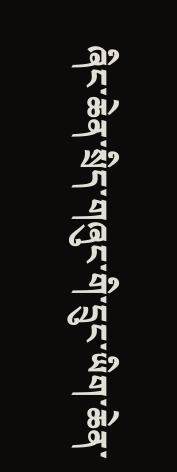ཞིང་ཆེན་སྲིད་གཞུང་གི་དྲུང་ཡིག་ཆེན་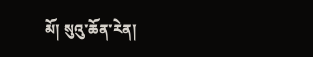མོ། སུའུ་ཆོན་རེན།